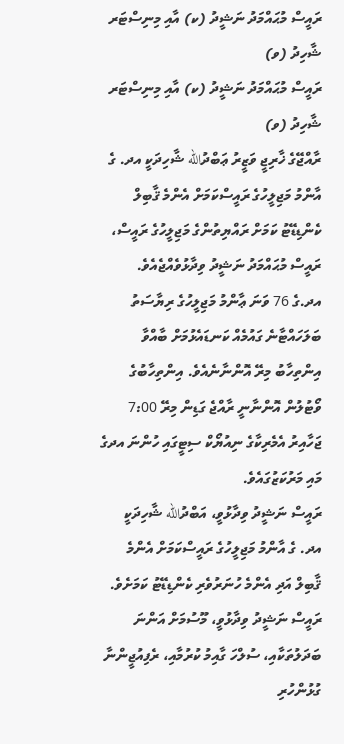ރައީސް މުޙައްމަދު ނަޝީދު (ކ) އާއި މިނިސްޓަރ ޝާހިދު (ވ)
ރައީސް މުޙައްމަދު ނަޝީދު (ކ) އާއި މިނިސްޓަރ ޝާހިދު (ވ)
ރާއްޖޭގެ ޚާރިޖީ ވަޒީރު ޢަބްދުالله ޝާހިދަކީ އދ. ގެ އާންމު މަޖިލީހުގެ ރައީސްކަމަށް އެންމެ ޤާބިލް ކެންޑިޑޭޓު ކަމަށް ރައްޔިތުންގެ މަޖިލީހުގެ ރައީސް، ރައީސް މުޙައްމަދު ނަޝީދު ވިދާޅުވެއްޖެއެވެ.
އދ.ގެ 76 ވަނަ ޢާންމު މަޖިލީހުގެ ރިޔާސަތު ބަލަހައްޓާނެ ގައުމެއް ކަނޑައެޅުމަށް ބާއްވާ އިންތިހާބު މިރޭ އޮންނާނެއެވެ. އިންތިހާބުގެ ވޯޓުލުން އޮންނާނީ ރާއްޖެ ގަޑިން މިރޭ 7:00 ޖަހާއިރު އެމެރިކާގެ ނިއުޔޯކް ސިޓީގައި ހުންނަ އދގެ މައި މަރުކަޒުގައެވެ.
ރައީސް ނަޝީދު ވިދާޅުވީ، އަބްދުالله ޝާހިދަކީ އދ. ގެ އާންމު މަޖިލީހުގެ ރައީސްކަމަށް އެންމެ ޤާބިލް އަދި އެންމެ ހުނަރުވެރި ކެންޑިޑޭޓު ކަމަށެވެ. ރައީސް ނަޝީދު ވިދާޅުވީ، މޫސުމަށް އަންނަ ބަދަލުތަކާއި، ސުލްހަ ގާއިމު ކުރުމާއި، ރެފިއުޖީންނާ ގުޅުންހުރި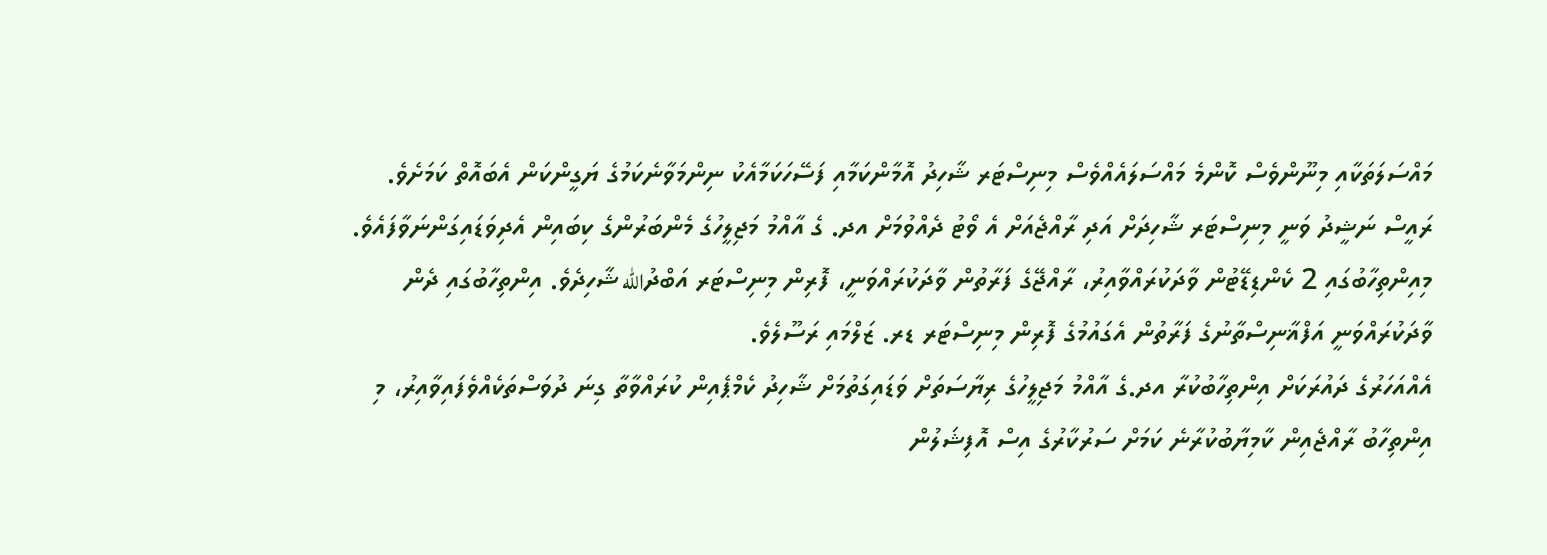މައްސަލަތަކާއި މިނޫންވެސް ކޮންމެ މައްސަލައެއްވެސް މިނިސްޓަރ ޝާހިދު އޮމާންކަމާއި ފަސޭހަކަމާއެކު ނިންމަވާނެކަމުގެ ޔަގީންކަން އެބައޮތް ކަމަށެވެ.
ރައީސް ނަޝީދު ވަނީ މިނިސްޓަރ ޝާހިދަށް އަދި ރާއްޖެއަށް އެ ވޯޓު ދެއްވުމަށް އދ. ގެ އާއްމު މަޖިލީހުގެ މެންބަރުންގެ ކިބައިން އެދިވަޑައިގަންނަވާފައެވެ.
މިއިންތިހާބުގައި 2 ކެންޑިޑޭޓުން ވާދަކުރައްވާއިރު، ރާއްޖޭގެ ފަރާތުން ވާދަކުރައްވަނީ، ފޮރިން މިނިސްޓަރ އަބްދުالله ޝާހިދެވެ. އިންތިހާބުގައި ދެން ވާދަކުރައްވަނީ އަފްޣާނިސްތާނުގެ ފަރާތުން އެގައުމުގެ ފޮރިން މިނިސްޓަރ ޑރ. ޒަލްމައި ރަސޫލެވެ.
އެއްއަހަރުގެ ދައުރަކަށް އިންތިހާބުކުރާ އދ.ގެ އާއްމު މަޖިލީހުގެ ރިޔާސަތަށް ވަޑައިގަތުމަށް ޝާހިދު ކެމްޕެއިން ކުރައްވާތާ ގިނަ ދުވަސްތަކެއްވެފައިވާއިރު، މި އިންތިހާބު ރާއްޖެއިން ކާމިޔާބުކުރާނެ ކަމަށް ސަރުކާރުގެ އިސް އޮފިޝަލުން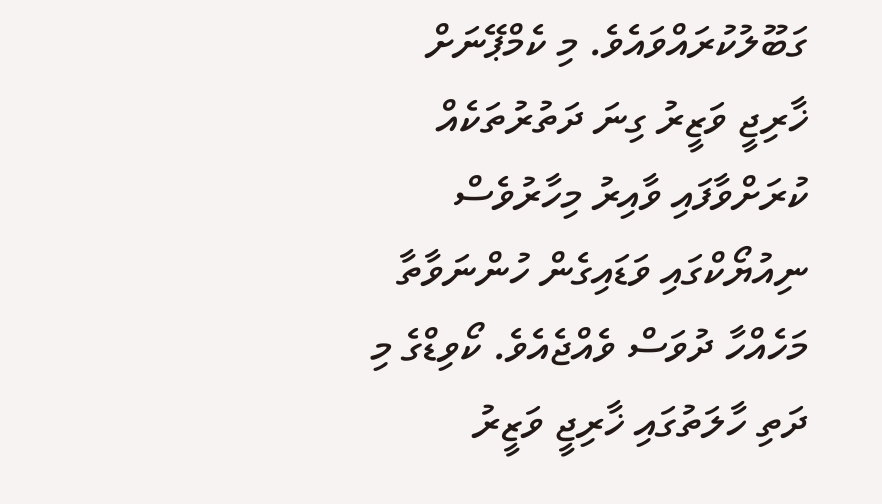ގަބޫލުކުރައްވައެވެ. މި ކެމްޕޭނަށް ޚާރިޖީ ވަޒީރު ގިނަ ދަތުރުތަކެއް ކުރަށްވާފައި ވާއިރު މިހާރުވެސް ނިއުޔޯކްގައި ވަޑައިގެން ހުންނަވާތާ މަހެއްހާ ދުވަސް ވެއްޖެއެވެ. ކޯވިޑްގެ މި ދަތި ހާލަތުގައި ޚާރިޖީ ވަޒީރު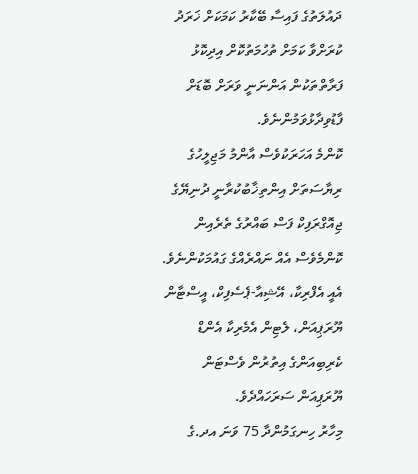ދައުލަތުގެ ފައިސާ ބޭކާރު ކަމަކަށް ޚަރަދު ކުރަށްވާ ކަމަށް ތުހުމަތުކޮށް އިދިކޮޅު ފަރާތްތަކުން އަންނަނީ ވަރަށް ބޮޑަށް ފާޑުވިދާޅުވަމުންނެވެ.
ކޮންމެ އަހަރަކުވެސް އާންމު މަޖިލީހުގެ ރިޔާސަތަށް އިންތިޚާބުކުރާނީ ދުނިޔޭގެ ޖިއޮގްރަފިކް ފަސް ބައްރުގެ ތެރެއިން ކޮންމެވެސް އެއް ނައްރެއްގެ ގައުމަކުންނެވެ. އެއީ އެފްރިކާ، އޭޝިއާ-ޕެސެފިކް، އީސްޓާން ޔޫރަޕިއަން، ލެޓިން އެމެރިކާ އެންޑް ކެރިބިއަންގެ އިތުރުން ވެސްޓަން ޔޫރަޕިއަން ސަރަހައްދެވެ.
މިހާރު ހިނގަމުންދާ 75 ވަނަ އދ.ގެ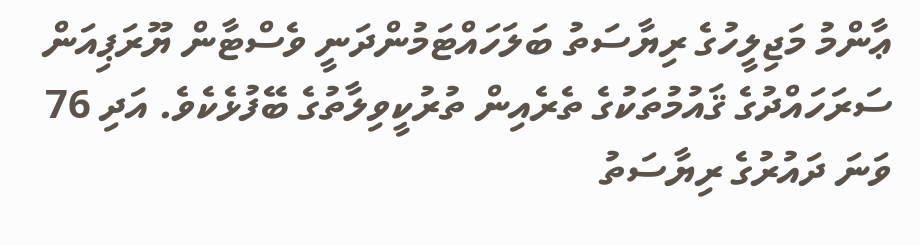ޢާންމު މަޖިލީހުގެ ރިޔާސަތު ބަލަހައްޓަމުންދަނީ ވެސްޓާން ޔޫރަޕިއަން ސަރަހައްދުގެ ޤައުމުތަކުގެ ތެރެއިން ތުރުކީވިލާތުގެ ބޭފުޅެކެވެ. އަދި 76 ވަނަ ދައުރުގެ ރިޔާސަތު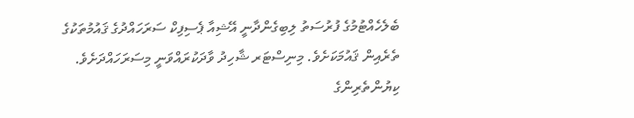ބެލެހެއްޓުމުގެ ފުރުސަތު ލިބިގެންދާނީ އޭޝިއާ ޕެސިފިކް ސަރަހައްދުގެ ޤައުމުތަކުގެ ތެރެއިން ޤައުމަކަށެވެ. މިނިސްޓަރ ޝާހިދު ވާދަކުރައްވަނީ މިސަރަހައްދަށެވެ.
ކިޔުންތެރިންގެ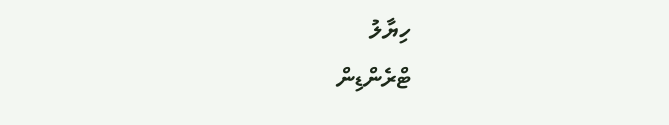ހިޔާލު
ޓްރެންޑިން